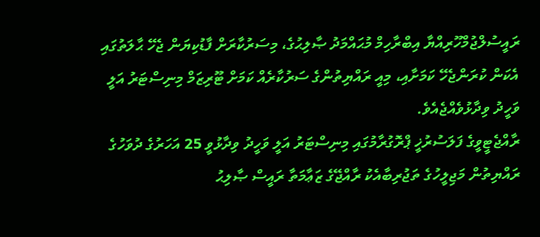ރައީސުލްޖުމްހޫރިއްޔާ އިބްރާހިމް މުޙައްމަދު ޞާލިޙުގެ، މިސަރުކާރަށް ފާޑުކިޔަން ޖެހޭ ޙާލަތުގައި އެކަން ކުރަންޖެހޭ ކަމަށާއި، މިއީ ރައްޔިތުންގެ ސަރުކާރެއް ކަމަށް ޓޫރިޒަމް މިނިސްޓަރު އަލީ ވަހީދު ވިދާޅުވެއްޖެއެވެ.
ރާއްޖެޓީވީގެ ފަލަސުރުޚީ ޕްރޮގުރާމުގައި މިނިސްޓަރު އަލީ ވަހީދު ވިދާޅުވީ 25 އަހަރުގެ ދުވަހުގެ ރައްޔިތުން މަޖިލީހުގެ ތަޖުރިބާއެކު ރާއްޖޭގެ ޒަޢާމަތާ ރައީސް ޞާލިޙު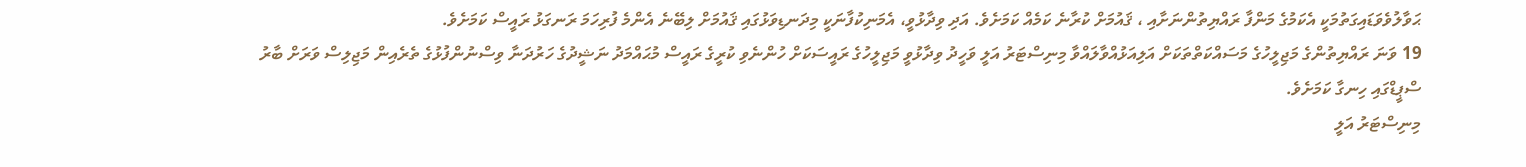ޙަވާލުވެވަޑައިގަތުމަކީ އެކަމުގެ މަންފާ ރައްޔިތުންނަށާއި ، ޤައުމަށް ކުރާނެ ކަމެއް ކަމަށެވެ. އަދި ވިދާޅުވީ، އެމަނިކުފާނަކީ މިދަނޑިވަޅުގައި ޤައުމަށް ލިބޭނެ އެންމެ ފުރިހަމަ ރަނގަޅު ރައީސް ކަމަށެވެ.
19 ވަނަ ރައްޔިތުންގެ މަޖިލީހުގެ މަސައްކަތްތަކަށް އަލިއަޅުއްވާލައްވާ މިނިސްޓަރު އަލީ ވަހީދު ވިދާޅުވީ މަޖިލީހުގެ ރައީސަކަށް ހުންނެވި ކުރީގެ ރައީސް މުޙައްމަދު ނަޝީދުގެ ހަރުދަނާ ވިސްނުންފުޅުގެ ތެރެއިން މަޖިލިސް ވަރަށް ބާރު ސްޕީޑްގައި ހިނގާ ކަމަށެވެ.
މިނިސްޓަރު އަލީ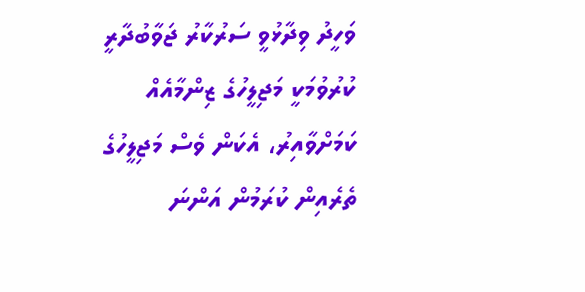ވަހީދު ވިދާޅުވީ ސަރުކާރު ޖަވާބުދާރީ ކުރުވުމަކީ މަޖިލީހުގެ ޒިންމާއެއް ކަމަށްވާއިރު، އެކަން ވެސް މަޖިލީހުގެ ތެރެއިން ކުރަމުން އަންނަ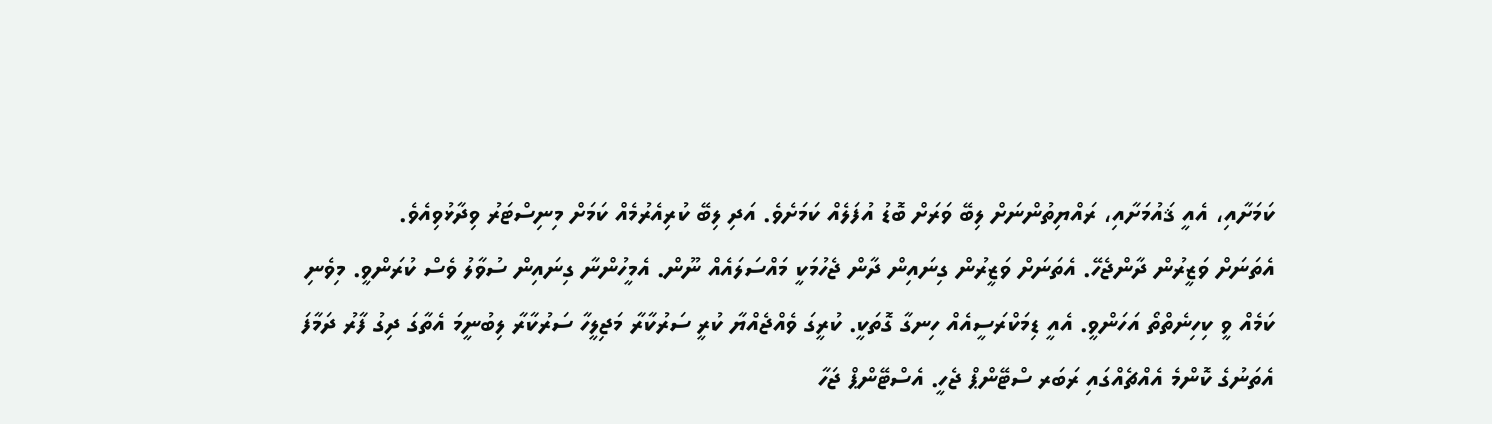ކަމަށާއި، އެއީ ޤައުމަށާއި، ރައްޔިތުންނަށް ލިބޭ ވަރަށް ބޮޑު އުފަލެއް ކަމަށެވެ. އަދި ލިބޭ ކުރިއެރުމެއް ކަމަށް މިނިސްޓަރު ވިދާޅުވިއެވެ.
އެތަނަށް ވަޒީރުން ދާންޖެހޭ. އެތަނަށް ވަޒީރުން ގިނައިން ދާން ޖެހުމަކީ މައްސަލައެއް ނޫން. އެމީހުންނާ ގިނައިން ސުވާލު ވެސް ކުރަންވީ. މިވެނި ކަމެއް ވީ ކިހިނެތްތޯ އަހަންވީ. އެއީ ޑިމަކްރަސީއެއް ހިނގާ ގޮތަކީ. ކުރީގަ ވެއްޖެއްޔާ ކުރީ ސަރުކާރާ މަޖިލީހާ ސަރުކާރާ ލިބުނީމަ އެތާގަ ދިގު ފާރު ދަމާފަ އެތަނުގެ ކޮންމެ އެއްޗެއްގައި ރަބަރ ސްޓޭންޕް ޖެހީ. އެސްޓޭންޕް ޖަހާ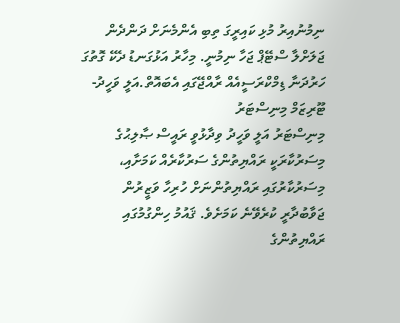ނިމުނުއިރު މުޅި ކައިރީގަ ތިބި އެންމެނަށް ދަންދެން ޖަލަށްލާ ސްޓޭޕް ޖަހާ ނިމުނީ. މިހާރު އަޅުގަނޑު ދެކޭ ގޮތުގަ ހަރުދަނާ ޑިމްކްރަސީއެއް ރާއްޖޭގައި އެބައޮތް.އަލީ ވަހީދު- ޓޫރިޒަމް މިނިސްޓަރު
މިނިސްޓަރު އަލީ ވަހީދު ވިދާޅުވީ ރައީސް ޞާލިޙުގެ މިސަރުކާރަކީ ރައްޔިތުންގެ ސަރުކާރެއް ކަމަށާއި، މިސަރުކާރުގައި ރައްޔިތުންނަށް ހުރިހާ ވަޒީރުން ޖަވާބުދާރީ ކުރެވޭނެ ކަމަށެވެ. ޤައުމު ހިންގުމުގައި ރައްޔިތުންގެ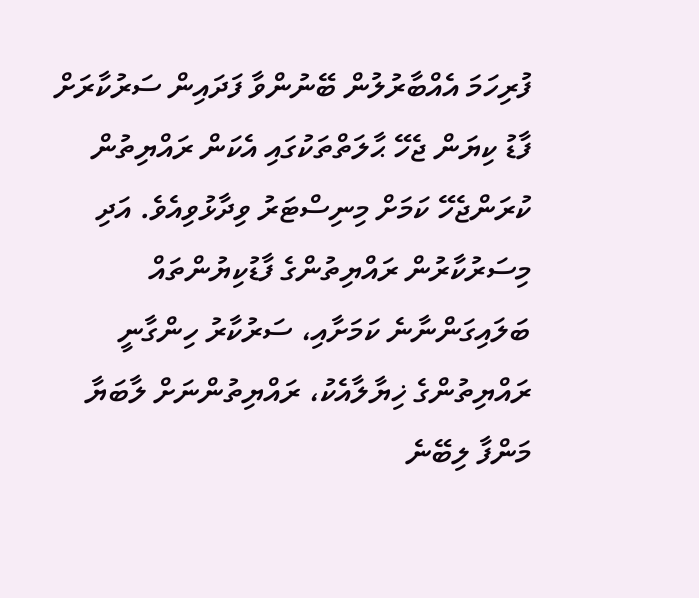ފުރިހަމަ އެއްބާރުލުން ބޭނުންވާ ފަދައިން ސަރުކާރަށް ފާޑު ކިޔަން ޖެހޭ ޙާލަތްތަކުގައި އެކަން ރައްޔިތުން ކުރަންޖެހޭ ކަމަށް މިނިސްޓަރު ވިދާޅުވިއެވެ. އަދި މިސަރުކާރުން ރައްޔިތުންގެ ފާޑުކިޔުންތައް ބަލައިގަންނާނެ ކަމަށާއި، ސަރުކާރު ހިންގާނީ ރައްޔިތުންގެ ޚިޔާލާއެކު، ރައްޔިތުންނަށް ލާބަޔާ މަންފާ ލިބޭނެ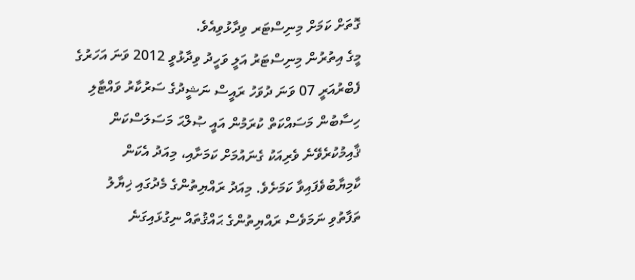ގޮތަށް ކަމަށް މިނިސްޓަރ ވިދާޅުވިއެވެ.
މީގެ އިތުރުން މިނިސްޓަރު އަލީ ވަހީދު ވިދާޅުވީ 2012 ވަނަ އަހަރުގެ ފެބްރުއަރީ 07 ވަނަ ދުވަހު ރައީސް ނަޝީދުގެ ސަރުކާރު ވައްޓާލި ހިސާބުން މަސައްކަތް ކުރަމުން އައީ ޞުލްޙަ މަސަލަސްކަން ޤާއިމުކުރެވޭނެ ވެރިއަކު ގެނައުމަށް ކަމަށާއި، މިއަދު އެކަން ކާމިޔާބުވެފައިވާ ކަމަށެވެ. މިއަދު ރައްޔިތުންގެ މެދުގައި ޚިޔާލު ތަފާތުވި ނަމަވެސް ރައްޔިތުންގެ ޙައްޤުތައް ނިގުޅައިގަނެ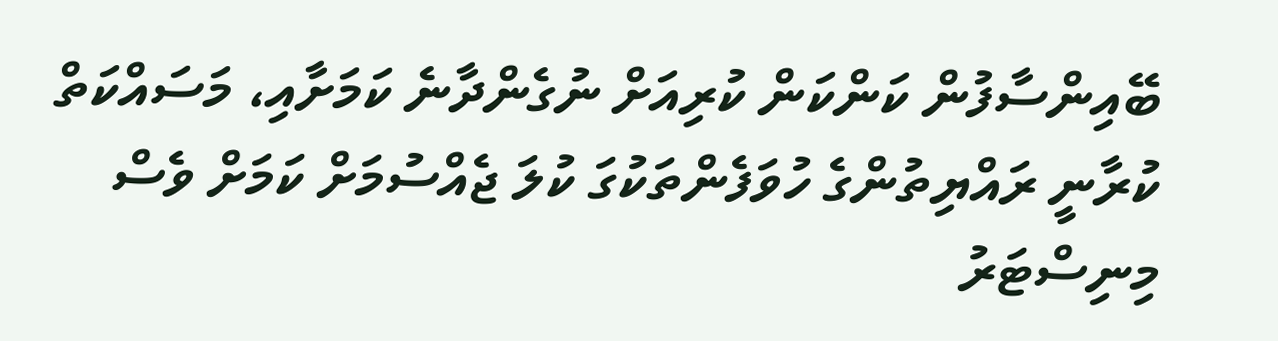ބޭއިންސާފުން ކަންކަން ކުރިއަށް ނުގެންދާނެ ކަމަށާއި، މަސައްކަތް ކުރާނީ ރައްޔިތުންގެ ހުވަފެންތަކުގަ ކުލަ ޖެއްސުމަށް ކަމަށް ވެސް މިނިސްޓަރު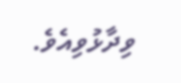ވިދާޅުވިއެވެ.